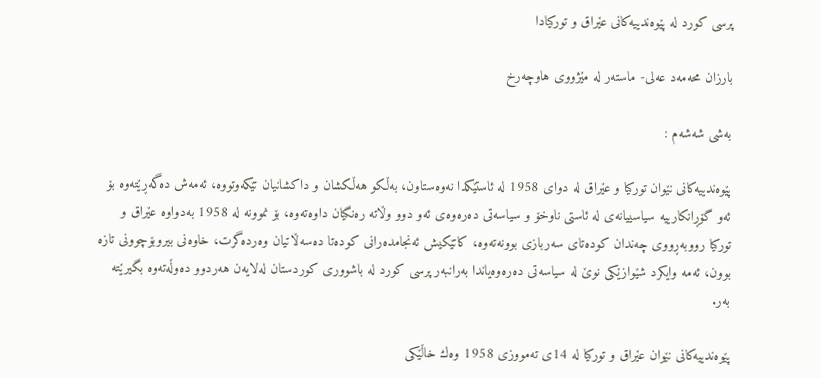پرسى كورد له‌ پێوه‌ندییه‌كانى عێراق و توركیادا

بارزان محه‌مه‌د عه‌لى- ماسته‌ر له‌ مێژووى هاوچه‌رخ

به‌شى شه‌شه‌م :

پێوه‌ندییه‌كانى نێوان توركیا و عێراق له‌ دواى 1958 له‌ ئاستێكدا نه‌وه‌ستاون، به‌ڵكو هه‌ڵكشان و داكشانیان تێكه‌وتووه‌، ئه‌مه‌ش ده‌گه‌ڕێته‌وه‌ بۆ ئه‌و گۆڕانكارییه‌ سیاسییانه‌ى له‌ ئاستى ناوخۆ و سیاسه‌تى ده‌ره‌وه‌ى ئه‌و دوو وڵاته‌ ره‌نگیان داوه‌ته‌وه‌، بۆ نموونه‌ له‌ 1958 به‌دواوه‌ عێراق و توركیا رووبه‌ڕووى چه‌ندان كوده‌تاى سه‌ربازى بوونه‌ته‌وه‌، كاتێكیش ئه‌نجامده‌رانى كوده‌تا ده‌سه‌ڵاتیان وه‌رده‌گرت، خاوه‌نى بیروبۆچوونى تازه‌ بوون، ئه‌مه‌ وایكرد شێوازێكى نوێ له‌ سیاسه‌تى ده‌ره‌وه‌یاندا به‌رانبه‌ر پرسى كورد له‌ باشوورى كوردستان له‌لایه‌ن هه‌ردوو ده‌وڵه‌ته‌وه‌ بگیرێته‌ به‌ر.

پێوه‌ندییه‌كانى نێوان عێراق و توركیا له‌ 14ى ته‌مووزى 1958 وه‌ك خاڵێكى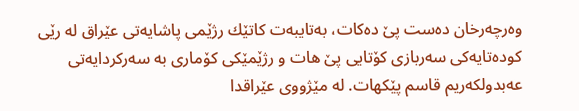وه‌رچه‌رخان ده‌ست پێ ده‌كات، به‌تایبه‌ت كاتێك رژێمى پاشایه‌تى عێراق له‌ رێى كوده‌تایه‌كى سه‌ربازى كۆتایى پێ هات و رژێمێكى كۆمارى به‌ سه‌ركردایه‌تى عه‌بدولكه‌ریم قاسم پێكهات. له‌ مێژووى عێراقدا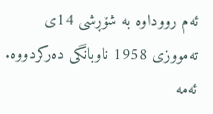ئه‌م رووداوه‌ به‌ شۆڕشى 14ى ته‌مووزى 1958 ناوبانگى ده‌ركردووه‌. ئه‌مه‌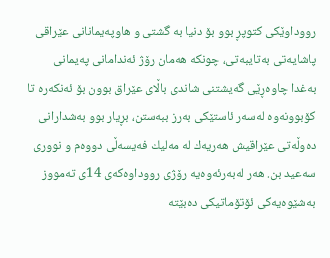رووداوێكى كتوپڕ بوو بۆ دنیا به‌ گشتى و هاوپه‌یمانانى عێراقى پاشایه‌تى به‌تایبه‌تى، چونكه‌ هه‌مان رۆژ ئه‌ندامانى په‌یمانى به‌غدا چاوه‌ڕێى گه‌یشتنى شاندى باڵاى عێراق بوون بۆ ئه‌نكه‌ره‌ تا كۆبوونه‌وه‌ له‌سه‌ر ئاستێكى به‌رز ببه‌ستن، بڕیار بوو به‌شدارانى ده‌وڵه‌تى عێراقیش هه‌ریه‌ك له‌ مه‌لیك فه‌یسه‌ڵى دووه‌م و نوورى سه‌عید بن. هه‌ر له‌به‌رئه‌وه‌یه‌ رۆژى رووداوه‌كه‌ى 14ى ته‌مووز به‌شێوه‌یه‌كى ئۆتۆماتیكى ده‌بێته‌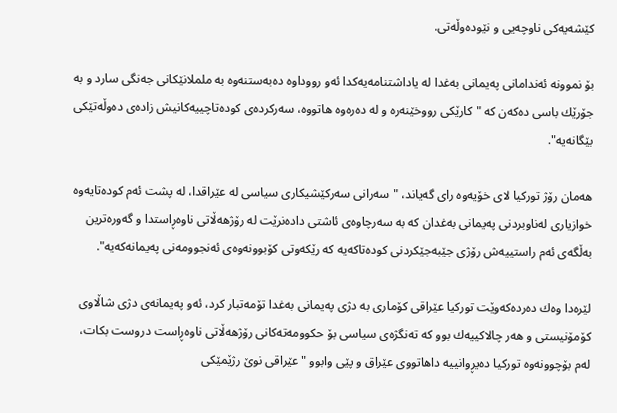كێشه‌یه‌كى ناوچه‌یى و نێوده‌وڵه‌تى.

بۆ نموونه‌ ئه‌ندامانى په‌یمانى به‌غدا له‌ یاداشتنامه‌یه‌كدا ئه‌و رووداوه‌ ده‌به‌ستنه‌وه‌ به‌ ململانێكانى جه‌نگى سارد و به‌ جۆرێك باسى ده‌كه‌ن كه‌ "كارێكى رووخێنه‌ره‌ و له‌ ده‌ره‌وه‌ هاتووه‌، سه‌ركرده‌ى كوده‌تاچییه‌كانیش زاده‌ى ده‌وڵه‌تێكى بێگانه‌یه‌".

هه‌مان رۆژ توركیا لاى خۆیه‌وه‌ رای گه‌یاند، "سه‌رانى سه‌ركێشیكارى سیاسى له‌ عێراقدا، له‌ پشت ئه‌م كوده‌تایه‌وه‌ خوازیارى له‌ناوبردنی په‌یمانى به‌غدان كه‌ به‌ سه‌رچاوه‌ى ئاشتى داده‌نرێت له‌ رۆژهه‌ڵاتى ناوه‌ڕاستدا و گه‌وره‌ترین به‌ڵگه‌ى ئه‌م راستییه‌ش رۆژى جێبه‌جێكردنى كوده‌تاكه‌یه‌ كه‌ رێكه‌وتى كۆبوونه‌وه‌ى ئه‌نجوومه‌نى په‌یمانه‌كه‌یه‌".

لێره‌دا وه‌ك ده‌رده‌كه‌وێت توركیا عێراقى كۆمارى به‌ دژى په‌یمانى به‌غدا تۆمه‌تبار كرد، ئه‌و په‌یمانه‌ى دژى شاڵاوى كۆمۆنیستى و هه‌ر چالاكییه‌ك بوو كه‌ ته‌نگژه‌ی سیاسى بۆ حكوومه‌ته‌كانى رۆژهه‌ڵاتى ناوه‌ڕاست دروست بكات، له‌م بۆچوونه‌وه‌ توركیا ده‌یڕوانییه‌ داهاتووى عێراق و پێى وابوو "عێراقى نوێ رژێمێكى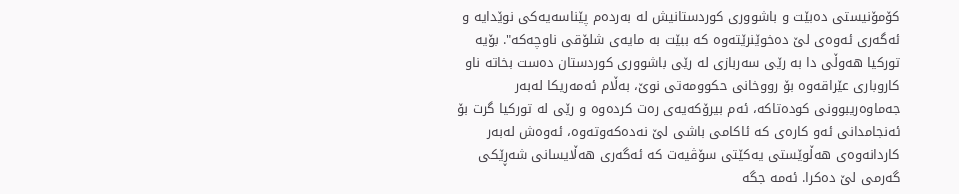كۆمۆنیستى ده‌بێت و باشوورى كوردستانیش له‌ به‌رده‌م پێناسه‌یه‌كى نوێدایه‌ و ئه‌گه‌رى ئه‌وه‌ى لێ ده‌خوێنرێته‌وه‌ كه‌ ببێت به‌ مایه‌ى شلۆقى ناوچه‌كه‌". بۆیه‌ توركیا هه‌وڵی دا به‌ رێى سه‌ربازى له‌ رێى باشوورى كوردستان ده‌ست بخاته‌ ناو كاروباری عێراقه‌وه‌ بۆ رووخانى حكوومه‌تى نوێ، به‌ڵام ئه‌مه‌ریكا له‌به‌ر جه‌ماوه‌ریبوونى كوده‌تاكه‌، ئه‌م بیرۆكه‌یه‌ى ره‌ت كرده‌وه‌ و رێی له‌ توركیا گرت بۆ ئه‌نجامدانى ئه‌و كاره‌ى كه‌ ئاكامى باشى لێ نه‌ده‌كه‌وته‌وه‌، ئه‌وه‌ش له‌به‌ر كاردانه‌وه‌ى هه‌ڵوێستى یه‌كێتى سۆڤیه‌ت كه‌ ئه‌گه‌رى هه‌ڵایسانى شه‌ڕێكى گه‌رمى لێ ده‌كرا. ئه‌مه‌ جگه‌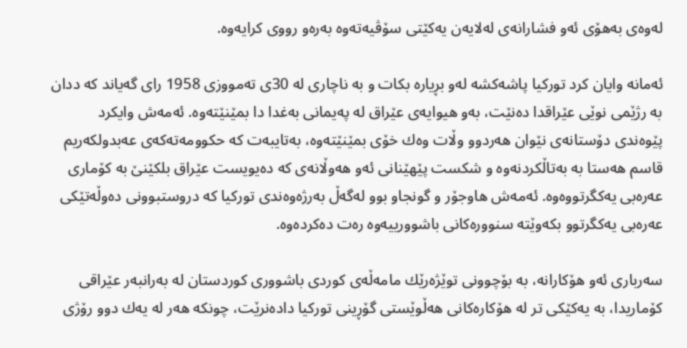له‌وه‌ی به‌هۆى ئه‌و فشارانه‌ى له‌لایه‌ن یه‌كێتى سۆڤیه‌ته‌وه‌ به‌ره‌و رووى كرایه‌وه‌.

ئه‌مانه‌ وایان كرد توركیا پاشه‌كشه‌ له‌و بڕیاره‌ بكات و به‌ ناچارى له‌ 30ى ته‌مووزى 1958 رای گه‌یاند كه‌ ددان به‌ رژێمى نوێى عێراقدا ده‌نێت، به‌و هیوایه‌ی عێراق له‌ په‌یمانى به‌غدا دا بمێنێته‌وه‌. ئه‌مه‌ش وایكرد پێوه‌ندى دۆستانه‌ى نێوان هه‌ردوو وڵات وه‌ك خۆى بمێنێته‌وه‌، به‌تایبه‌ت كه‌ حكوومه‌ته‌كه‌ى عه‌بدولكه‌ریم قاسم هه‌ستا به‌ به‌تاڵكردنه‌وه‌ و شكست پێهێنانى ئه‌و هه‌وڵانه‌ى كه‌ ده‌یویست عێراق بلكێنێ به‌ كۆمارى عه‌ره‌بى یه‌كگرتووه‌وه‌. ئه‌مه‌ش هاوجۆر و گونجاو بوو له‌گه‌ڵ به‌رژه‌وه‌ندى توركیا كه‌ دروستبوونى ده‌وڵه‌تێكى عه‌ره‌بى یه‌كگرتوو بكه‌وێته‌ سنووره‌كانى باشوورییه‌وه‌ ره‌ت ده‌كرده‌وه‌.

سه‌ربارى ئه‌و هۆكارانه‌، به‌ بۆچوونى توێژه‌رێك مامه‌ڵه‌ى كوردى باشوورى كوردستان له‌ به‌رانبه‌ر عێراقى كۆماریدا، به‌ یه‌كێكى تر له‌ هۆكاره‌كانى هه‌ڵوێستى گۆڕینى توركیا داده‌نرێت، چونكه‌ هه‌ر له‌ یه‌ك دوو رۆژى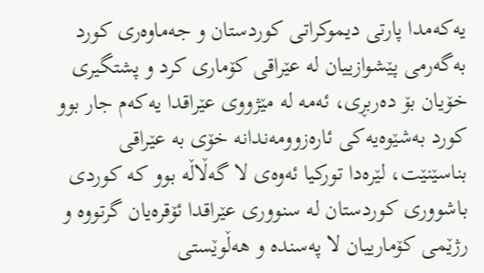یه‌كه‌مدا پارتی دیموكراتی كوردستان و جه‌ماوه‌رى كورد به‌گه‌رمى پێشوازییان له‌ عێراقی كۆمارى كرد و پشتگیرى خۆیان بۆ ده‌ربڕى، ئه‌مه‌ له‌ مێژووى عێراقدا یه‌كه‌م جار بوو كورد به‌شێوه‌یه‌كى ئاره‌زوومه‌ندانه‌ خۆى به‌ عێراقى بناسێنێت، لێره‌دا توركیا ئه‌وه‌ى لا گه‌ڵاڵه‌ بوو كه‌ كوردى باشوورى كوردستان له‌ سنوورى عێراقدا ئۆقره‌یان گرتووه‌ و رژێمى كۆمارییان لا په‌سنده‌ و هه‌ڵوێستى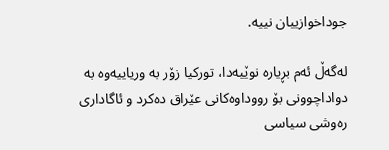جوداخوازییان نییه‌.

له‌گه‌ڵ ئه‌م بڕیاره‌ نوێیه‌دا، توركیا زۆر به‌ وریاییه‌وه‌ به‌ دواداچوونى بۆ رووداوه‌كانى عێراق ده‌كرد و ئاگادارى ره‌وشى سیاسى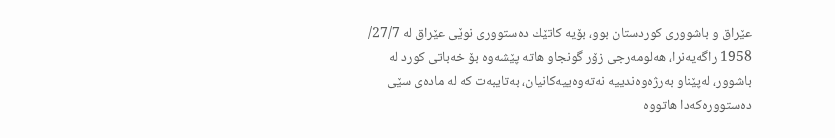عێراق و باشوورى كوردستان بوو، بۆیه‌ كاتێك ده‌ستوورى نوێى عێراق له‌ 27/7/ 1958 راگه‌یه‌نرا، هه‌لومه‌رجى زۆر گونجاو هاته‌ پێشه‌وه‌ بۆ خه‌باتى كورد له‌ باشوور، له‌پێناو به‌رژه‌وه‌ندییه‌ نه‌ته‌وه‌ییه‌كانیان، به‌تایبه‌ت كه‌ له‌ ماده‌ى سێى ده‌ستووره‌كه‌دا هاتووه‌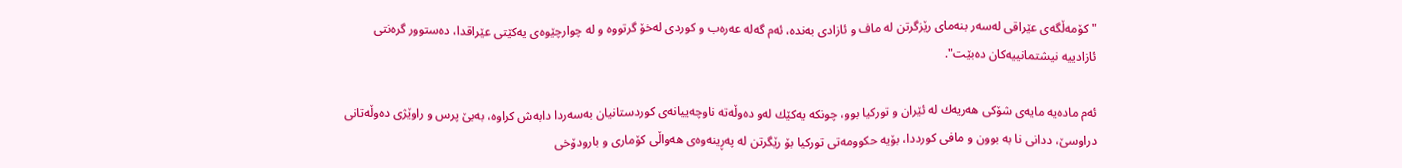"كۆمه‌ڵگه‌ى عێراقى له‌سه‌ر بنه‌ماى رێزگرتن له‌ ماف و ئازادى به‌نده‌، ئه‌م گه‌له‌ عه‌ره‌ب و كوردى له‌خۆ گرتووه‌ و له‌ چوارچێوه‌ى یه‌كێتى عێراقدا، ده‌ستوور گره‌نتی ئازادییه‌ نیشتمانییه‌كان ده‌بێت".

ئه‌م ماده‌یه‌ مایه‌ى شۆكى هه‌ریه‌ك له‌ ئێران و توركیا بوو، چونكه‌ یه‌كێك له‌و ده‌وڵه‌ته‌ ناوچه‌ییانه‌ى كوردستانیان به‌سه‌ردا دابه‌ش كراوه‌، به‌بێ پرس و راوێژى ده‌وڵه‌تانى دراوسێ، ددانی نا به‌ بوون و مافی كورددا، بۆیه‌ حكوومه‌تى توركیا بۆ رێگرتن له‌ په‌ڕینه‌وه‌ى هه‌واڵى كۆمارى و بارودۆخى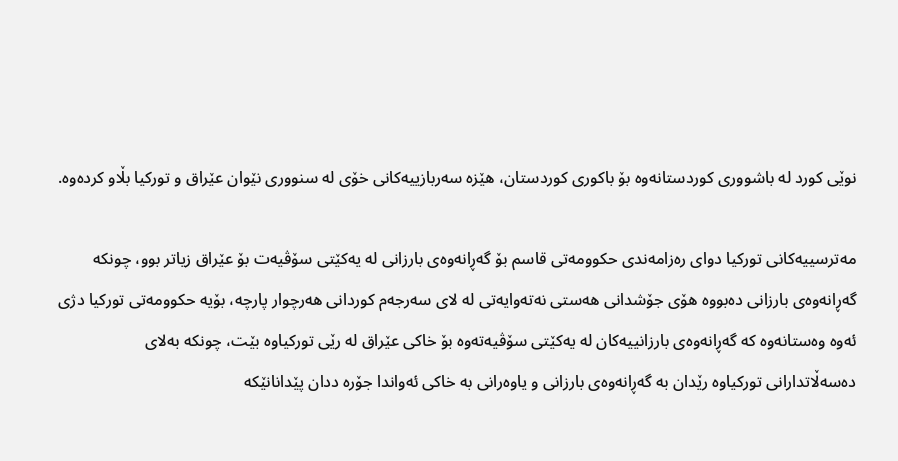نوێى كورد له‌ باشوورى كوردستانه‌وه‌ بۆ باكورى كوردستان، هێزه‌ سه‌ربازییه‌كانى خۆى له‌ سنوورى نێوان عێراق و توركیا بڵاو كرده‌وه‌.

مه‌ترسییه‌كانى توركیا دواى ره‌زامه‌ندى حكوومه‌تى قاسم بۆ گه‌ڕانه‌وه‌ى بارزانى له‌ یه‌كێتى سۆڤیه‌ت بۆ عێراق زیاتر بوو، چونكه‌ گه‌ڕانه‌وه‌ى بارزانى ده‌بووه‌ هۆى جۆشدانى هه‌ستى نه‌ته‌وایه‌تى له‌ لاى سه‌رجه‌م كوردانى هه‌رچوار پارچه‌، بۆیه‌ حكوومه‌تى توركیا دژی ئه‌وه‌ وه‌ستانه‌وه‌ كه‌ گه‌ڕانه‌وه‌ى بارزانییه‌كان له‌ یه‌كێتى سۆڤیه‌ته‌وه‌ بۆ خاكى عێراق له‌ رێى توركیاوه‌ بێت، چونكه‌ به‌لاى ده‌سه‌ڵاتدارانى توركیاوه‌ رێدان به‌ گه‌ڕانه‌وه‌ى بارزانى و یاوه‌رانى به‌ خاكى ئه‌واندا جۆره‌ ددان پێدانانێكه‌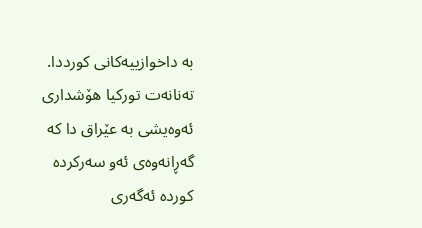به‌ داخوازییه‌كانى كورددا. ته‌نانه‌ت توركیا هۆشدارى ئه‌وه‌یشی به‌ عێراق دا كه‌ گه‌ڕانه‌وه‌ى ئه‌و سه‌ركرده‌ كورده‌ ئه‌گه‌رى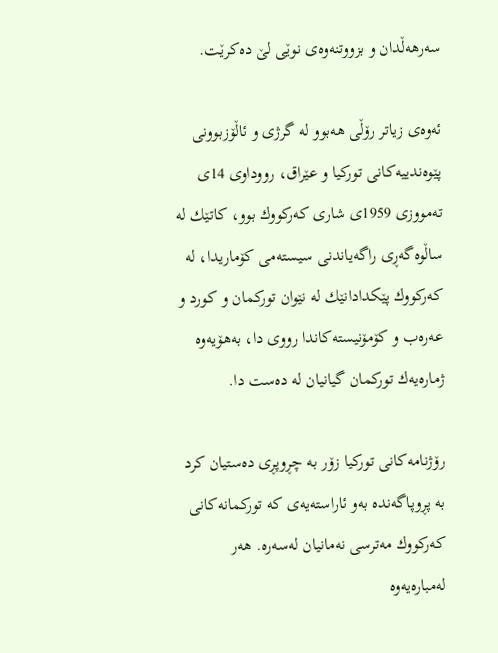سه‌رهه‌ڵدان و بزووتنه‌وه‌ى نوێى لێ ده‌كرێت.

ئه‌وه‌ى زیاتر رۆڵى هه‌بوو له‌ گرژى و ئاڵۆزبوونى پێوه‌ندییه‌كانى توركیا و عێراق، رووداوى 14ى ته‌مووزى 1959ى شارى كه‌ركووك بوو، كاتێك له‌ ساڵوه‌گه‌ڕی راگه‌یاندنى سیسته‌مى كۆماریدا، له‌ كه‌ركووك پێكدادانێك له‌ نێوان توركمان و كورد و عه‌ره‌ب و كۆمۆنیسته‌كاندا رووی دا، به‌هۆیه‌وه‌ ژماره‌یه‌ك توركمان گیانیان له‌ ده‌ست دا.

رۆژنامه‌كانی توركیا زۆر به‌ چڕوپڕى ده‌ستیان كرد به‌ پڕوپاگه‌نده‌ به‌و ئاراسته‌یه‌ی كه‌ توركمانه‌كانى كه‌ركووك مه‌ترسى نه‌مانیان له‌سه‌ره‌. هه‌ر له‌مباره‌یه‌وه‌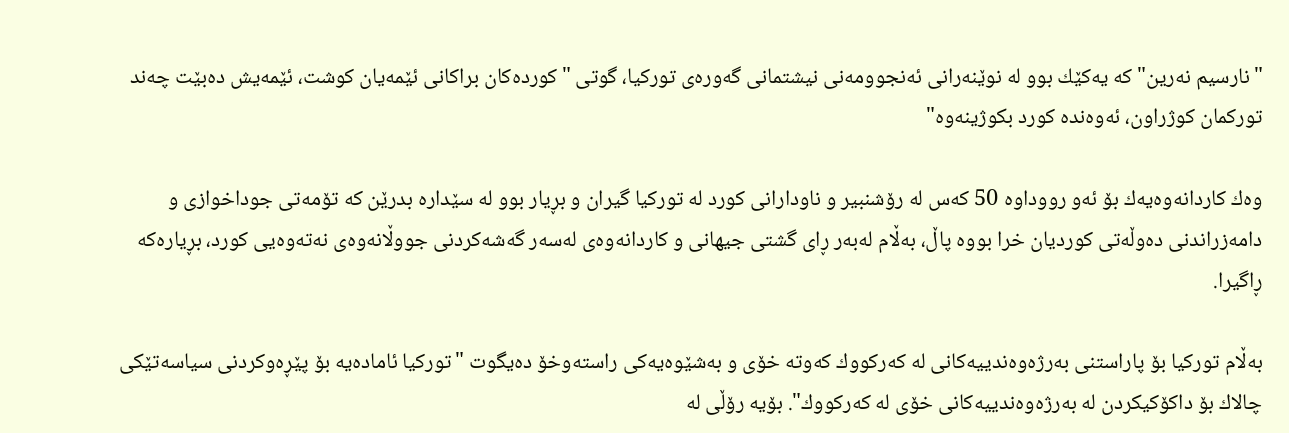"نارسیم نه‌رین" كه‌ یه‌كێك بوو له‌ نوێنه‌رانى ئه‌نجوومه‌نى نیشتمانى گه‌وره‌ى توركیا، گوتى "كورده‌كان براكانى ئێمه‌یان كوشت، ئێمه‌یش ده‌بێت چه‌ند توركمان كوژراون، ئه‌وه‌نده‌ كورد بكوژینه‌وه‌"

وه‌ك كاردانه‌وه‌یه‌ك بۆ ئه‌و رووداوه‌ 50 كه‌س له‌ رۆشنبیر و ناودارانى كورد له‌ توركیا گیران و بڕیار بوو له‌ سێداره‌ بدرێن كه‌ تۆمه‌تى جوداخوازى و دامه‌زراندنى ده‌وڵه‌تى كوردیان خرا بووه‌ پاڵ، به‌ڵام له‌به‌ر ڕای گشتى جیهانى و كاردانه‌وه‌ى له‌سه‌ر گه‌شه‌كردنى جووڵانه‌وه‌ى نه‌ته‌وه‌یى كورد، بڕیاره‌كه‌ ڕاگیرا.

به‌ڵام توركیا بۆ پاراستنى به‌رژه‌وه‌ندییه‌كانى له‌ كه‌ركووك كه‌وته‌ خۆى و به‌شێوه‌یه‌كى راسته‌وخۆ ده‌یگوت "توركیا ئاماده‌یه‌ بۆ پێڕه‌وكردنى سیاسه‌تێكى چالاك بۆ داكۆكیكردن له‌ به‌رژه‌وه‌ندییه‌كانى خۆی له‌ كه‌ركووك". بۆیه‌ رۆڵى له‌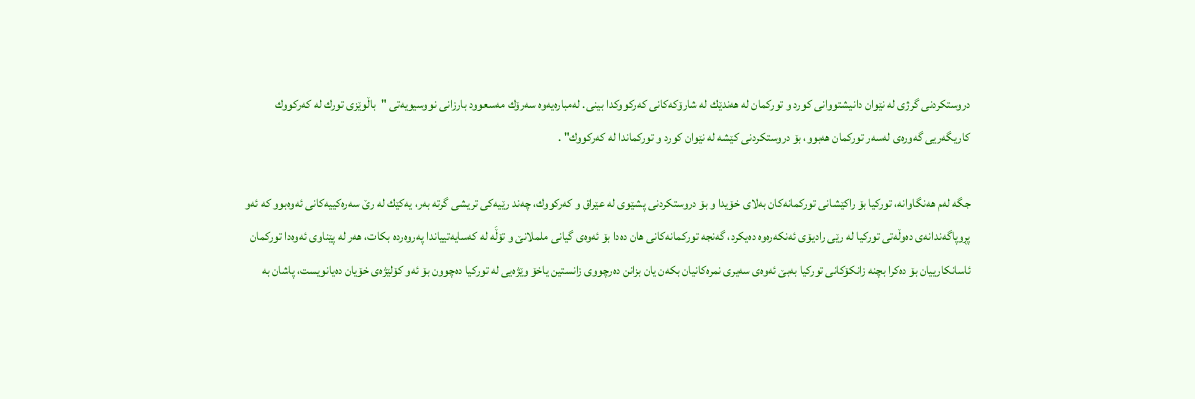دروستكردنى گرژى له‌ نێوان دانیشتووانى كورد و توركمان له‌ هه‌ندێك له‌ شارۆكه‌كانی كه‌ركووكدا بینى. له‌مباره‌یه‌وه‌ سه‌رۆك مه‌سعوود بارزانى نووسیویه‌تى "باڵوێزى تورك له‌ كه‌ركووك كاریگه‌ریى گه‌وره‌ى له‌سه‌ر توركمان هه‌بوو، بۆ دروستكردنى كێشه‌ له‌ نێوان كورد و توركماندا له‌ كه‌ركووك" .

جگه‌ له‌م هه‌نگاوانه‌، توركیا بۆ راكێشانى توركمانه‌كان به‌لاى خۆیدا و بۆ دروستكردنى پشێوى له‌ عێراق و كه‌ركووك، چه‌ند رێیه‌كى تریشی گرته‌ به‌ر، یه‌كێك له‌ رێ سه‌ره‌كییه‌كانى ئه‌وه‌بوو كه‌ ئه‌و پڕوپاگه‌ندانه‌ى ده‌وڵه‌تى توركیا له‌ رێى رادیۆى ئه‌نكه‌ره‌وه‌ ده‌یكرد، گه‌نجه‌ توركمانه‌كانى هان ده‌دا بۆ ئه‌وه‌ى گیانی ململانێ و تۆڵَه‌ له‌ كه‌سایه‌تییاندا په‌روه‌رده‌ بكات، هه‌ر له‌ پێناوى ئه‌وه‌دا توركمان ئاسانكارییان بۆ ده‌كرا بچنه‌ زانكۆكانى توركیا به‌بێ ئه‌وه‌ى سه‌یرى نمره‌كانیان بكه‌ن یان بزانن ده‌رچووى زانستین یاخۆ وێژه‌یى له‌ توركیا ده‌چوون بۆ ئه‌و كۆلێژه‌ى خۆیان ده‌یانویست، پاشان به‌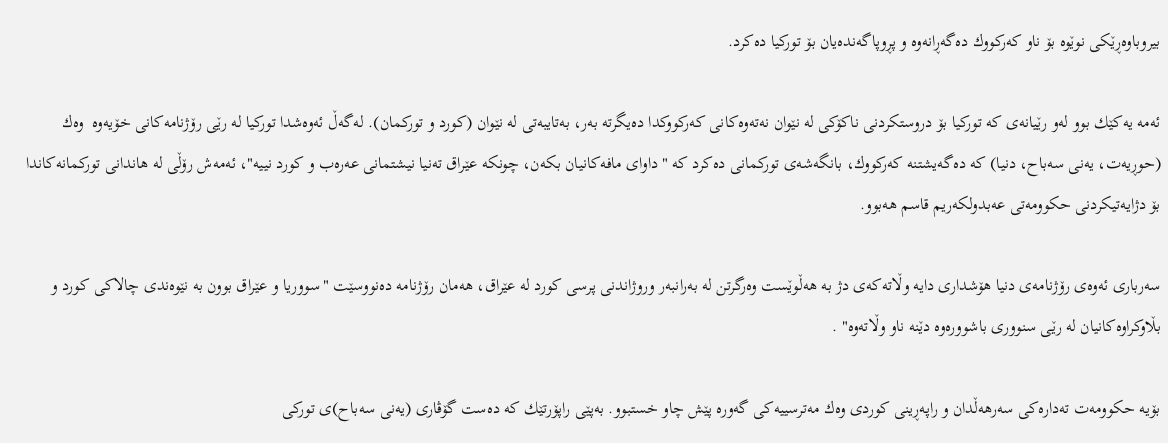بیروباوه‌ڕێكى نوێوه‌ بۆ ناو كه‌ركووك ده‌گه‌ڕانه‌وه‌ و پڕوپاگه‌نده‌یان بۆ توركیا ده‌كرد.

ئه‌مه‌ یه‌كێك بوو له‌و رێیانه‌ى كه‌ توركیا بۆ دروستكردنى ناكۆكى له‌ نێوان نه‌ته‌وه‌كانى كه‌ركووكدا ده‌یگرته‌ به‌ر، به‌تایبه‌تى له‌ نێوان (كورد و توركمان). له‌گه‌ڵ ئه‌وه‌شدا توركیا له‌ رێى رۆژنامه‌كانی خۆیه‌وه‌  وه‌ك (حوڕیه‌ت، یه‌نى سه‌باح، دنیا) كه‌ ده‌گه‌یشتنه‌ كه‌ركووك، بانگه‌شه‌ى توركمانى ده‌كرد كه‌ "داواى مافه‌كانیان بكه‌ن، چونكه‌ عێراق ته‌نیا نیشتمانى عه‌ره‌ب و كورد نییه‌"، ئه‌مه‌ش رۆڵى له‌ هاندانى توركمانه‌كاندا بۆ دژایه‌تیكردنى حكوومه‌تى عه‌بدولكه‌ریم قاسم هه‌بوو.

سه‌ربارى ئه‌وه‌ى رۆژنامه‌ى دنیا هۆشدارى دایه‌ وڵاته‌كه‌ى دژ به‌ هه‌ڵوێست وه‌رگرتن له‌ به‌رانبه‌ر وروژاندنى پرسى كورد له‌ عێراق، هه‌مان رۆژنامه‌ ده‌نووسێت "سووریا و عێراق بوون به‌ نێوه‌ندى چالاكى كورد و بڵاوكراوه‌كانیان له‌ رێى سنوورى باشووره‌وه‌ دێنه‌ ناو وڵاته‌وه‌" .

بۆیه‌ حكوومه‌ت ته‌داره‌كى سه‌رهه‌ڵدان و راپه‌ڕینى كوردى وه‌ك مه‌ترسییه‌كى گه‌وره‌ پێش چاو خستبوو. به‌پێى راپۆرتێك كه‌ ده‌ست گۆڤارى (یه‌نى سه‌باح)ى توركى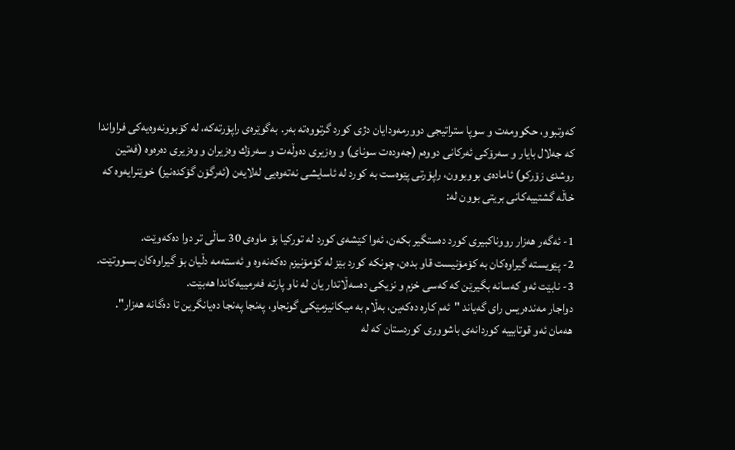كه‌وتبوو، حكوومه‌ت و سوپا ستراتیجى دوورمه‌ودایان دژى كورد گرتووه‌ته‌ به‌ر. به‌گوێره‌ى راپۆرته‌كه‌، له‌ كۆبوونه‌وه‌یه‌كى فراواندا كه‌ جه‌لال بایار و سه‌رۆكى ئه‌ركانى دووه‌م (جه‌وده‌ت سوناى) و وه‌زیرى ده‌وڵه‌ت و سه‌رۆك وه‌زیران و وه‌زیرى ده‌ره‌وه‌ (فه‌تین روشدى زۆركو) ئاماده‌ى بووبوون، راپۆرتى پێوه‌ست به‌ كورد له‌ ئاسایشى نه‌ته‌وه‌یى له‌لایه‌ن (ئه‌رگۆن گۆكده‌نیز) خوێنرایه‌وه‌ كه‌ خاڵه‌ گشتییه‌كانى بریتى بوون له‌:

1- ئه‌گه‌ر هه‌زار رووناكبیرى كورد ده‌ستگیر بكه‌ن، ئه‌وا كێشه‌ى كورد له‌ توركیا بۆ ماوه‌ى 30 ساڵى تر دوا ده‌كه‌وێت.
2- پێویسته‌ گیراوه‌كان به‌ كۆمۆنیست قاو بده‌ن، چونكه‌ كورد بێز له‌ كۆمۆنیزم ده‌كه‌نه‌وه‌ و ئه‌سته‌مه‌ دڵیان بۆ گیراوه‌كان بسووتێت.
3- نابێت ئه‌و كه‌سانه‌ بگیرێن كه‌ كه‌سى خزم و نزیكى ده‌سه‌ڵاتدار یان له‌ ناو پارته‌ فه‌رمییه‌كاندا هه‌بێت.
دواجار مه‌نده‌ریس رای گه‌یاند "ئه‌م كاره‌ ده‌كه‌ین، به‌ڵام به‌ میكانیزمێكى گونجاو، په‌نجا په‌نجا ده‌یانگرین تا ده‌گانه‌ هه‌زار".
هه‌مان ئه‌و قوتابییه‌ كوردانه‌ى باشوورى كوردستان كه‌ له‌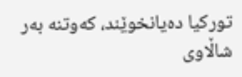توركیا ده‌یانخوێند، كه‌وتنه‌ به‌ر شاڵاوى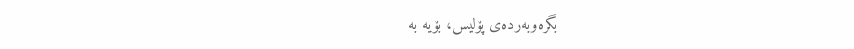بگره‌وبه‌رده‌ى پۆلیس، بۆیه‌ به‌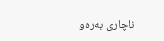ناچاری به‌ره‌و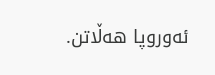ئه‌وروپا هه‌ڵاتن.